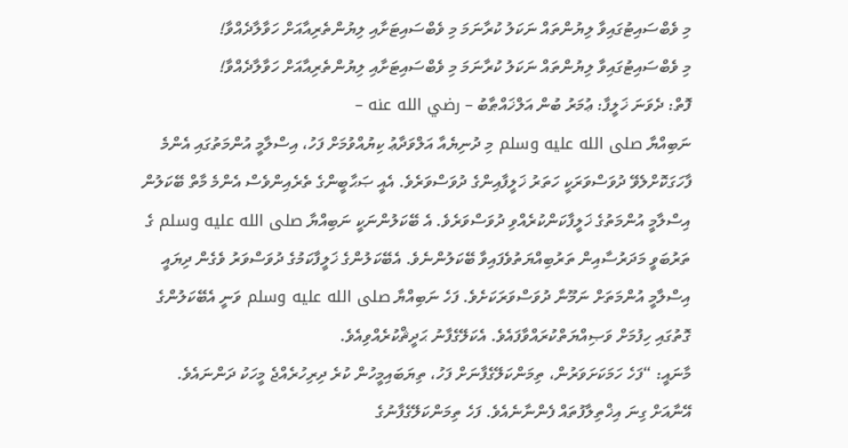މި ވެބްސައިޓުގައިވާ ލިޔުންތައް ނަކަލު ކުރާނަމަ މި ވެބްސައިޓަށާއި ލިޔުންތެރިއާއަށް ހަވާލާދެއްވާ!
މި ވެބްސައިޓުގައިވާ ލިޔުންތައް ނަކަލު ކުރާނަމަ މި ވެބްސައިޓަށާއި ލިޔުންތެރިއާއަށް ހަވާލާދެއްވާ!
ފޮތް: ދެވަނަ ޚަލީފާ: ޢުމަރު ބުން އަލްޚައްޠާބު – رضي الله عنه –
ނަބިއްޔާ صلى الله عليه وسلم މި ދުނިޔެއާ އަލްވަދާޢު ކިޔުއްވުމަށް ފަހު، އިސްލާމީ އުންމަތުގައި އެންމެ ފާހަގަކޮށްލެވޭ ދުވަސްވަރަކީ ހަތަރު ޚަލީފާއިންގެ ދުވަސްވަރެވެ. އެއީ ޞަޙާބީންގެ ތެރެއިންވެސް އެންމެ މާތް ބޭކަލުން އިސްލާމީ އުންމަތުގެ ޚަލީފާކަންކުރެއްވި ދުވަސްވަރެވެ. އެ ބޭކަލުންނަކީ ނަބިއްޔާ صلى الله عليه وسلم ގެ ތަރުބަވީ މަދަރުސާއިން ތަރުބިއްޔަތުވެފައިވާ ބޭކަލުންނެވެ. އެބޭކަލުންގެ ޚަލީފާކަމުގެ ދުވަސްވަރު ވެގެން ދިޔައީ އިސްލާމީ އުންމަތަށް ނަމޫނާ ދުވަސްވަރަކަށެވެ. ފަހެ ނަބިއްޔާ صلى الله عليه وسلم ވަނީ އެބޭކަލުންގެ ގޮތުގައި ހިފުމަށް ވަޞިއްޔަތްކުރައްވާފައެވެ. އެކަލޭގެފާނު ޙަދީޘްކުރެއްވިއެވެ.
މާނައީ: “ފަހެ ހަމަކަށަވަރުން، ތިމަންކަލޭގެފާނަށް ފަހު، ތިޔަބައިމީހުން ކުރެ ދިރިހުރެއްޖެ މީހަކު ދަންނައެވެ. އޭނާއަށް ގިނަ އިޚްތިލާފުތައް ފެންނާނެއެވެ. ފަހެ ތިމަންކަލޭގެފާނުގެ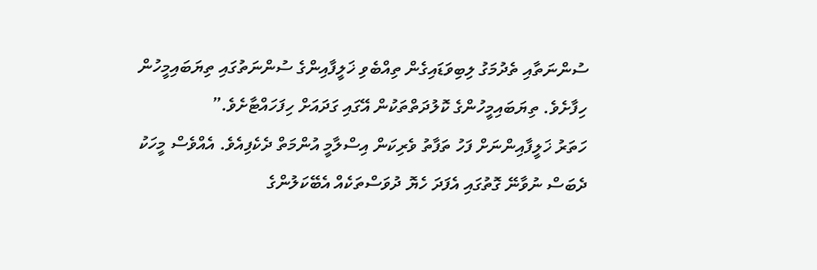ސުންނަތާއި ތެދުމަގު ލިބިވަޑައިގެން ތިއްބެވި ޚަލީފާއިންގެ ސުންނަތުގައި ތިޔަބައިމީހުން ހިފާށެވެ. ތިޔަބައިމީހުންގެ ކޮލުދަތްތަކުން އޭގައި ގަދައަށް ހިފަހައްޓާށެވެ.”
ހަތަރު ޚަލީފާއިންނަށް ފަހު ތަފާތު ވެރިކަން އިސްލާމީ އުންމަތް ދެކެފިއެވެ. އެއްވެސް މީހަކު ދެބަސް ނުވާނޭ ގޮތުގައި އެފަދަ ހެޔޮ ދުވަސްތަކެއް އެބޭކަލުންގެ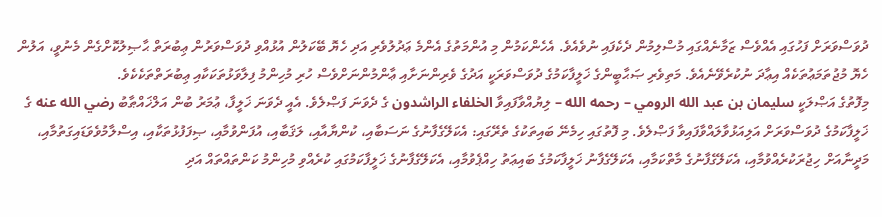ދުވަސްވަރަށް ފަހުގައި އެއްވެސް ޒަމާނެއްގައި މުސްލިމުން ދެކެފައި ނުވެއެވެ. އެހެންކަމުން މި އުންމަތުގެ އެންމެ ޢަދުލުވެރި އަދި ހެޔޮ ބޭކަލުން އުޅުއްވި ދުވަސްވަރުން ޢިބުރަތް ޙާޞިލުކޮށްގެން މެނުވީ، އަލުން ހެޔޮ މުޖުތަމަޢުތަކެއް އިޢާދަ ނުކުރެވޭނެއެވެ. މަތިވެރި ޞަޙާބީންގެ ޚަލީފާކަމުގެ ދުވަސްވަރަކީ އަދުގެ ވެރިންނަށާއި ޢާންމުންނަށްވެސް ހުރި މުހިންމު ފިލާވަޅުތަކަކާއި ޢިބުރަތްތަކެކެވެ.
މިފޮތުގެ އަޞްލަކީ سليمان بن عبد الله الرومي – رحمه الله – ލިޔުއްވާފައިވާ الخلفاء الراشدون ގެ ދެވަނަ ފަޞްލެވެ. އެއީ ދެވަނަ ޚަލީފާ، ޢުމަރު ބުން އަލްޚައްޠާބު رضي الله عنه ގެ ޚަލީފާކަމުގެ ދުވަސްވަރަށް އަލިއަޅުވާލައްވާފައިވާ ފަޞްލެވެ. މި ފޮތުގައި ހިމެނޭ ބައިތަކުގެ ތެރޭގައި: އެކަލޭގެފާނުގެ ނަސަބާއި، ކުންޔާއާއި، ލަޤަބާއި، އުފަންވުމާއި، ޞިފަފުޅުތަކާއި، އިސްލާމުވެވަޑައިގަތުމާއި، މަދީނާއަށް ހިޖުރަކުރެއްވުމާއި، އެކަލޭގެފާނުގެ މާތްކަމާއި، އެކަލޭގެފާނު ޚަލީފާކަމުގެ ބައިޢަތު ހިއްޕެވުމާއި، އެކަލޭގެފާނުގެ ޚަލީފާކަމުގައި ކުރެއްވި މުހިންމު ކަންތައްތައް އަދި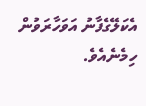އެކަލޭގެފާނު އަވަހާރަވުން ހިމެނެއެވެ.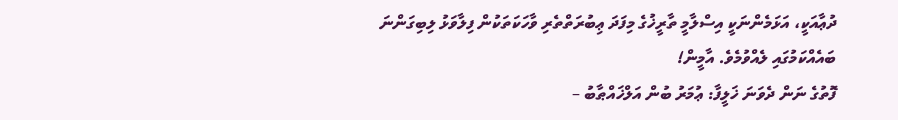ދުޢާއަކީ، އަޅަމެންނަކީ އިސްލާމީ ތާރީޚުގެ މިފަދަ ޢިބުރަތްތެރި ވާހަކަތަކުން ފިލާވަޅު ލިބިގަންނަ ބައެއްކަމުގައި ލެއްވުމެވެ. އާމީން!
ފޮތުގެ ނަން ދެވަނަ ޚަލީފާ: ޢުމަރު ބުން އަލްޚައްޠާބު –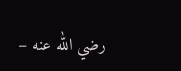رضي الله عنه –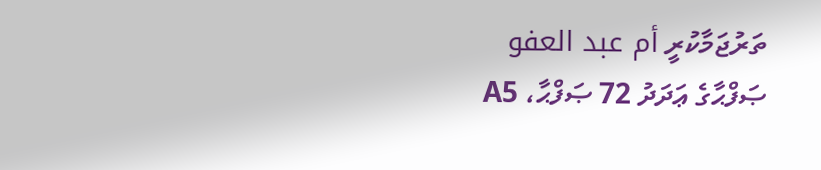ތަރުޖަމާކުރީ أم عبد العفو
ޞަފްޙާގެ ޢަދަދު 72 ޞަފްޙާ، A5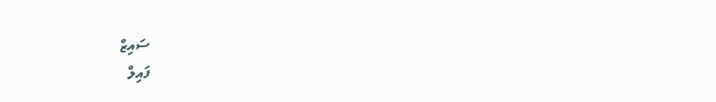ސައިޒް
ފައިލް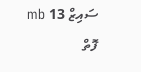ސައިޒް 13 mb
ފޮތް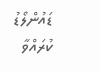ޑައުންލޯޑު ކުރައްވާ